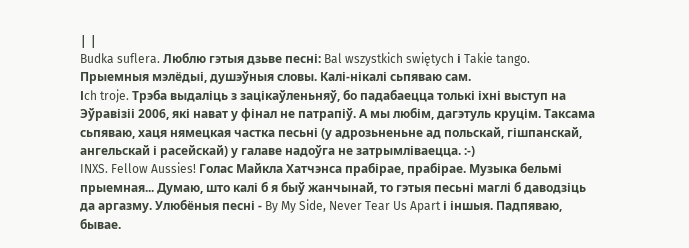| |
Budka suflera. Люблю гэтыя дзьве песні: Bal wszystkich swiętych і Takie tango. Прыемныя мэлёдыі, душэўныя словы. Калі-нікалі сьпяваю сам.
Іch troje. Трэба выдаліць з зацікаўленьняў, бо падабаецца толькі іхні выступ на Эўравізіі 2006, які нават у фінал не патрапіў. А мы любім, дагэтуль круцім. Таксама сьпяваю, хаця нямецкая частка песьні (у адрозьненьне ад польскай, гішпанскай, ангельскай і расейскай) у галаве надоўга не затрымліваецца. :-)
INXS. Fellow Aussies! Голас Майкла Хатчэнса прабірае, прабірае. Музыка бельмі прыемная... Думаю, што калі б я быў жанчынай, то гэтыя песьні маглі б даводзіць да аргазму. Улюбёныя песні - By My Side, Never Tear Us Apart і іншыя. Падпяваю, бывае.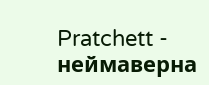Pratchett - неймаверна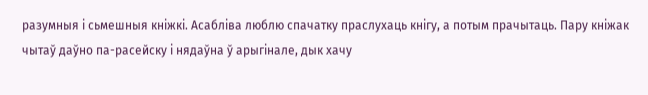разумныя і сьмешныя кніжкі. Асабліва люблю спачатку праслухаць кнігу, а потым прачытаць. Пару кніжак чытаў даўно па-расейску і нядаўна ў арыгінале, дык хачу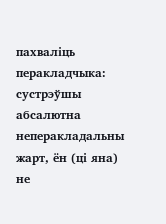пахваліць перакладчыка: сустрэўшы абсалютна неперакладальны жарт, ён (ці яна) не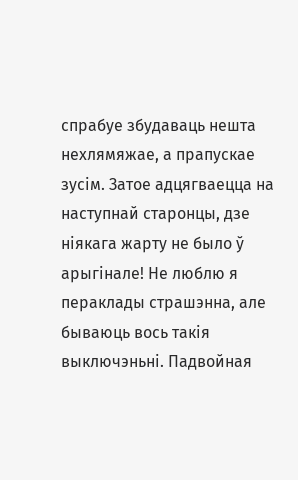спрабуе збудаваць нешта нехлямяжае, а прапускае зусім. Затое адцягваецца на наступнай старонцы, дзе ніякага жарту не было ў арыгінале! Не люблю я пераклады страшэнна, але бываюць вось такія выключэньні. Падвойная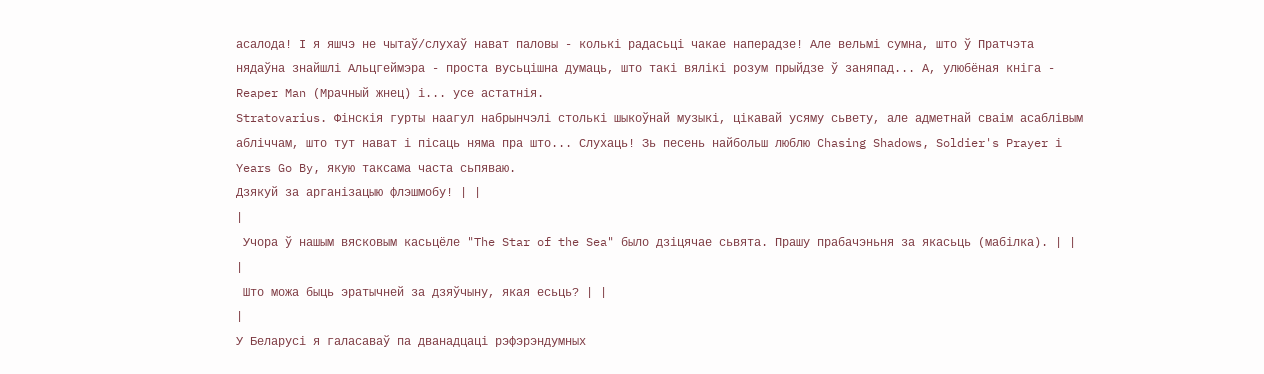асалода! І я яшчэ не чытаў/слухаў нават паловы - колькі радасьці чакае наперадзе! Але вельмі сумна, што ў Пратчэта нядаўна знайшлі Альцгеймэра - проста вусьцішна думаць, што такі вялікі розум прыйдзе ў заняпад... А, улюбёная кніга - Reaper Man (Мрачный жнец) і... усе астатнія.
Stratovarius. Фінскія гурты наагул набрынчэлі столькі шыкоўнай музыкі, цікавай усяму сьвету, але адметнай сваім асаблівым абліччам, што тут нават і пісаць няма пра што... Слухаць! Зь песень найбольш люблю Chasing Shadows, Soldier's Prayer і Years Go By, якую таксама часта сьпяваю.
Дзякуй за арганізацыю флэшмобу! | |
|
 Учора ў нашым вясковым касьцёле "The Star of the Sea" было дзіцячае сьвята. Прашу прабачэньня за якасьць (мабілка). | |
|
 Што можа быць эратычней за дзяўчыну, якая есьць? | |
|
У Беларусі я галасаваў па дванадцаці рэфэрэндумных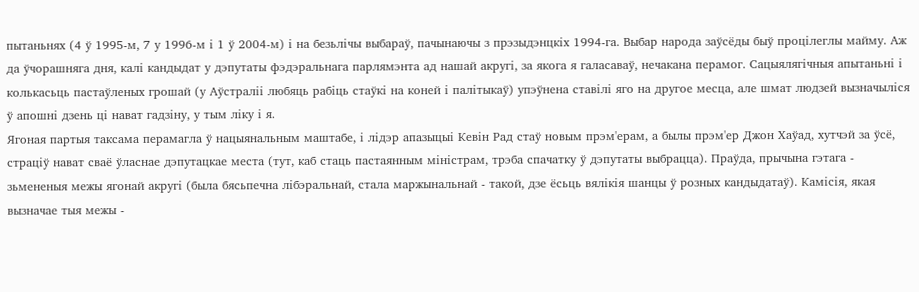пытаньнях (4 ў 1995-м, 7 у 1996-м і 1 ў 2004-м) і на безьлічы выбараў, пачынаючы з прэзыдэнцкіх 1994-га. Выбар народа заўсёды быў процілеглы майму. Аж да ўчорашняга дня, калі кандыдат у дэпутаты фэдэральнага парлямэнта ад нашай акругі, за якога я галасаваў, нечакана перамог. Сацыялягічныя апытаньні і колькасьць пастаўленых грошай (у Аўстраліі любяць рабіць стаўкі на коней і палітыкаў) упэўнена ставілі яго на другое месца, але шмат людзей вызначыліся ў апошні дзень ці нават гадзіну, у тым ліку і я.
Ягоная партыя таксама перамагла ў нацыянальным маштабе, і лідэр апазыцыі Кевін Рад стаў новым прэм'ерам, а былы прэм'ер Джон Хаўад, хутчэй за ўсё, страціў нават сваё ўласнае дэпутацкае места (тут, каб стаць пастаянным міністрам, трэба спачатку ў дэпутаты выбрацца). Праўда, прычына гэтага - зьмененыя межы ягонай акругі (была бясьпечна лібэральнай, стала маржынальнай - такой, дзе ёсьць вялікія шанцы ў розных кандыдатаў). Камісія, якая вызначае тыя межы -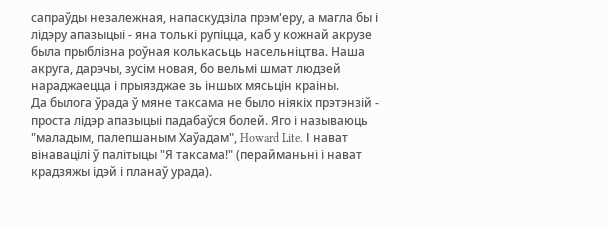сапраўды незалежная, напаскудзіла прэм'еру, а магла бы і лідэру апазыцыі - яна толькі рупіцца, каб у кожнай акрузе была прыблізна роўная колькасьць насельніцтва. Наша акруга, дарэчы, зусім новая, бо вельмі шмат людзей нараджаецца і прыязджае зь іншых мясьцін краіны.
Да былога ўрада ў мяне таксама не было ніякіх прэтэнзій - проста лідэр апазыцыі падабаўся болей. Яго і называюць "маладым, палепшаным Хаўадам", Howard Lite. І нават вінавацілі ў палітыцы "Я таксама!" (перайманьні і нават крадзяжы ідэй і планаў урада).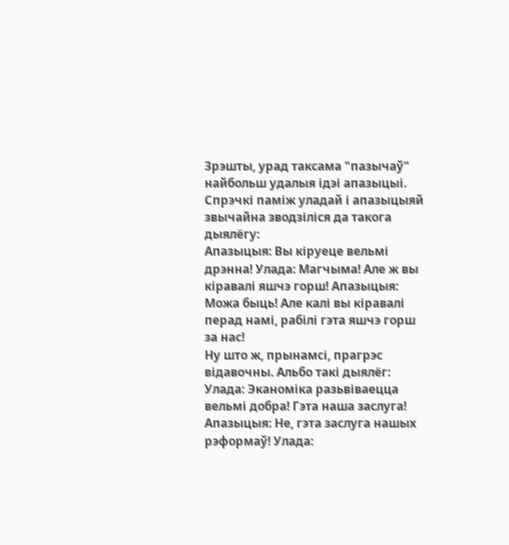Зрэшты, урад таксама "пазычаў" найбольш удалыя ідэі апазыцыі.
Спрэчкі паміж уладай і апазыцыяй звычайна зводзіліся да такога дыялёгу:
Апазыцыя: Вы кіруеце вельмі дрэнна! Улада: Магчыма! Але ж вы кіравалі яшчэ горш! Апазыцыя: Можа быць! Але калі вы кіравалі перад намі, рабілі гэта яшчэ горш за нас!
Ну што ж, прынамсі, прагрэс відавочны. Альбо такі дыялёг:
Улада: Эканоміка разьвіваецца вельмі добра! Гэта наша заслуга! Апазыцыя: Не, гэта заслуга нашых рэформаў! Улада: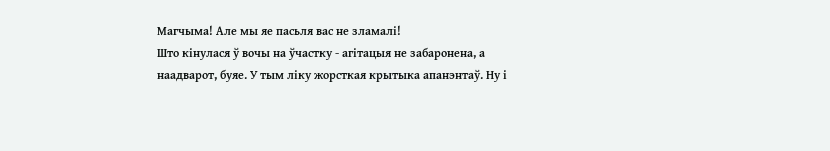Магчыма! Але мы яе пасьля вас не зламалі!
Што кінулася ў вочы на ўчастку - агітацыя не забаронена, а наадварот, буяе. У тым ліку жорсткая крытыка апанэнтаў. Ну і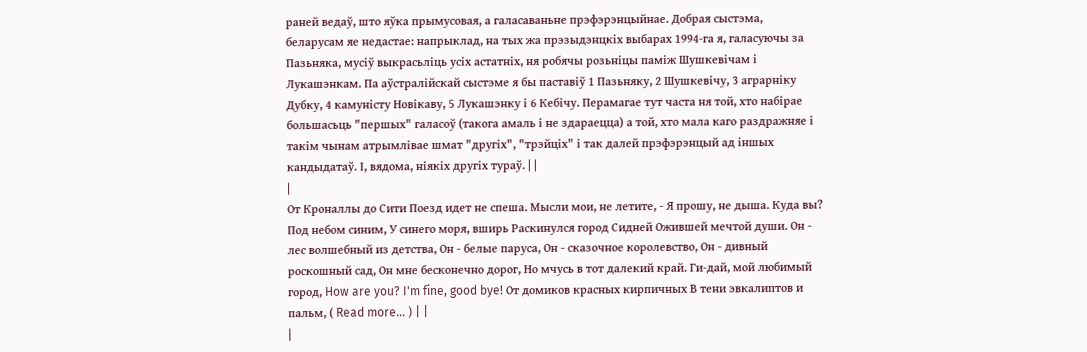раней ведаў, што яўка прымусовая, а галасаваньне прэфэрэнцыйнае. Добрая сыстэма, беларусам яе недастае: напрыклад, на тых жа прэзыдэнцкіх выбарах 1994-га я, галасуючы за Пазьняка, мусіў выкрасьліць усіх астатніх, ня робячы розьніцы паміж Шушкевічам і Лукашэнкам. Па аўстралійскай сыстэме я бы паставіў 1 Пазьняку, 2 Шушкевічу, 3 аграрніку Дубку, 4 камуністу Новікаву, 5 Лукашэнку і 6 Кебічу. Перамагае тут часта ня той, хто набірае большасьць "першых" галасоў (такога амаль і не здараецца) а той, хто мала каго раздражняе і такім чынам атрымлівае шмат "другіх", "трэйціх" і так далей прэфэрэнцый ад іншых кандыдатаў. І, вядома, ніякіх другіх тураў. | |
|
От Кроналлы до Сити Поезд идет не спеша. Мысли мои, не летите, - Я прошу, не дыша. Куда вы? Под небом синим, У синего моря, вширь Раскинулся город Сидней Ожившей мечтой души. Он - лес волшебный из детства, Он - белые паруса, Он - сказочное королевство, Он - дивный роскошный сад, Он мне бесконечно дорог, Но мчусь в тот далекий край. Ги-дай, мой любимый город, How are you? I'm fine, good bye! От домиков красных кирпичных В тени эвкалиптов и пальм, ( Read more... ) | |
|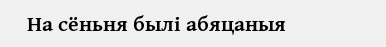На сёньня былі абяцаныя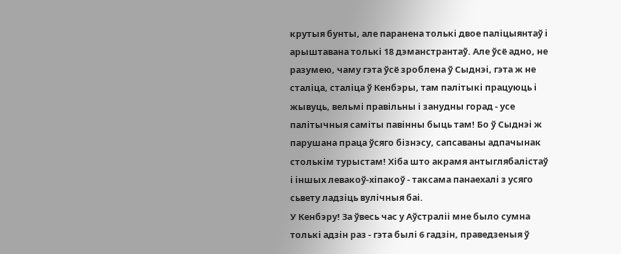крутыя бунты, але паранена толькі двое паліцыянтаў і арыштавана толькі 18 дэманстрантаў. Але ўсё адно, не разумею, чаму гэта ўсё зроблена ў Сыднэі, гэта ж не сталіца, сталіца ў Кенбэры, там палітыкі працуюць і жывуць, вельмі правільны і занудны горад - усе палітычныя саміты павінны быць там! Бо ў Сыднэі ж парушана праца ўсяго бізнэсу, сапсаваны адпачынак столькім турыстам! Хіба што акрамя антыглябалістаў і іншых левакоў-хіпакоў - таксама панаехалі з усяго сьвету ладзіць вулічныя баі.
У Кенбэру! За ўвесь час у Аўстраліі мне было сумна толькі адзін раз - гэта былі 6 гадзін, праведзеныя ў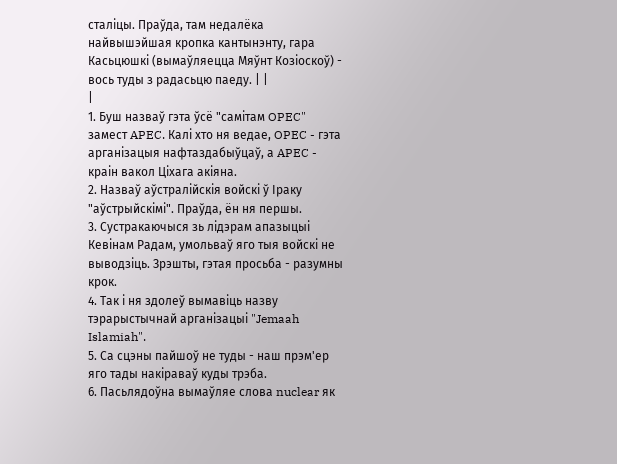сталіцы. Праўда, там недалёка найвышэйшая кропка кантынэнту, гара Касьцюшкі (вымаўляецца Мяўнт Козіоскоў) - вось туды з радасьцю паеду. | |
|
1. Буш назваў гэта ўсё "самітам OPEC" замест APEC. Калі хто ня ведае, OPEC - гэта арганізацыя нафтаздабыўцаў, а APEC - краін вакол Ціхага акіяна.
2. Назваў аўстралійскія войскі ў Іраку "аўстрыйскімі". Праўда, ён ня першы.
3. Сустракаючыся зь лідэрам апазыцыі Кевінам Радам, умольваў яго тыя войскі не выводзіць. Зрэшты, гэтая просьба - разумны крок.
4. Так і ня здолеў вымавіць назву тэрарыстычнай арганізацыі "Jemaah Islamiah".
5. Са сцэны пайшоў не туды - наш прэм'ер яго тады накіраваў куды трэба.
6. Пасьлядоўна вымаўляе слова nuclear як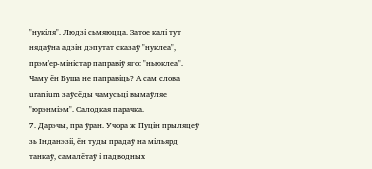"нукіля". Людзі сьмяюцца. Затое калі тут нядаўна адзін дэпутат сказаў "нуклеа", прэм'ер-міністар паправіў яго: "ньюклеа". Чаму ён Буша не паправіць? А сам слова uranium заўсёды чамусьці вымаўляе "юрэнміэм". Салодкая парачка.
7. Дарэчы, пра ўран. Учора ж Пуцін прыляцеў зь Інданэзіі, ён туды прадаў на мільярд танкаў, самалётаў і падводных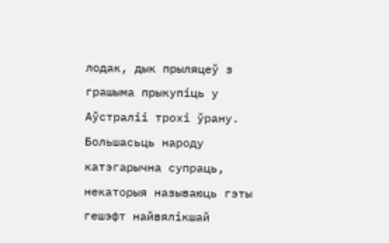лодак, дык прыляцеў з грашыма прыкупіць у Аўстраліі трохі ўрану. Большасьць народу катэгарычна супраць, некаторыя называюць гэты гешэфт найвялікшай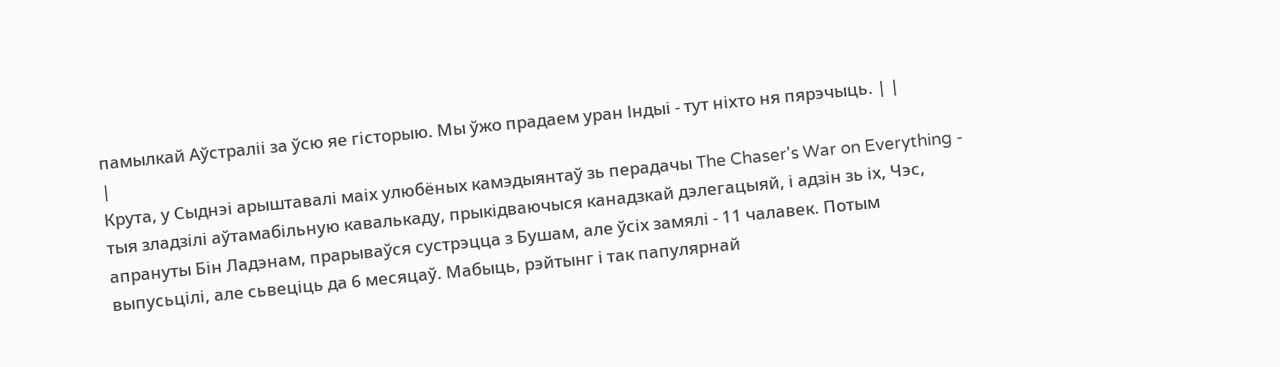памылкай Аўстраліі за ўсю яе гісторыю. Мы ўжо прадаем уран Індыі - тут ніхто ня пярэчыць. | |
|
Крута, у Сыднэі арыштавалі маіх улюбёных камэдыянтаў зь перадачы The Chaser's War on Everything - тыя зладзілі аўтамабільную кавалькаду, прыкідваючыся канадзкай дэлегацыяй, і адзін зь іх, Чэс, апрануты Бін Ладэнам, прарываўся сустрэцца з Бушам, але ўсіх замялі - 11 чалавек. Потым выпусьцілі, але сьвеціць да 6 месяцаў. Мабыць, рэйтынг і так папулярнай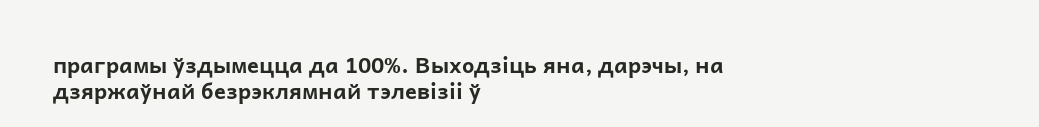праграмы ўздымецца да 100%. Выходзіць яна, дарэчы, на дзяржаўнай безрэклямнай тэлевізіі ў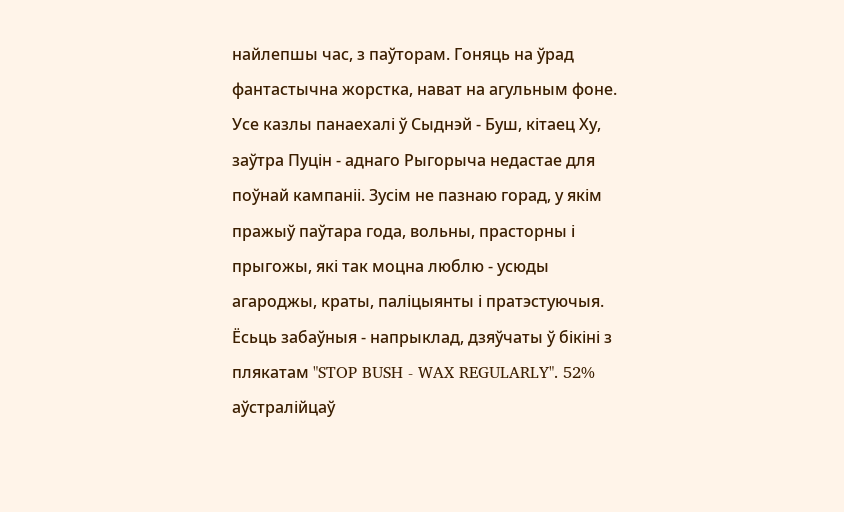найлепшы час, з паўторам. Гоняць на ўрад фантастычна жорстка, нават на агульным фоне.
Усе казлы панаехалі ў Сыднэй - Буш, кітаец Ху, заўтра Пуцін - аднаго Рыгорыча недастае для поўнай кампаніі. Зусім не пазнаю горад, у якім пражыў паўтара года, вольны, прасторны і прыгожы, які так моцна люблю - усюды агароджы, краты, паліцыянты і пратэстуючыя. Ёсьць забаўныя - напрыклад, дзяўчаты ў бікіні з плякатам "STOP BUSH - WAX REGULARLY". 52% аўстралійцаў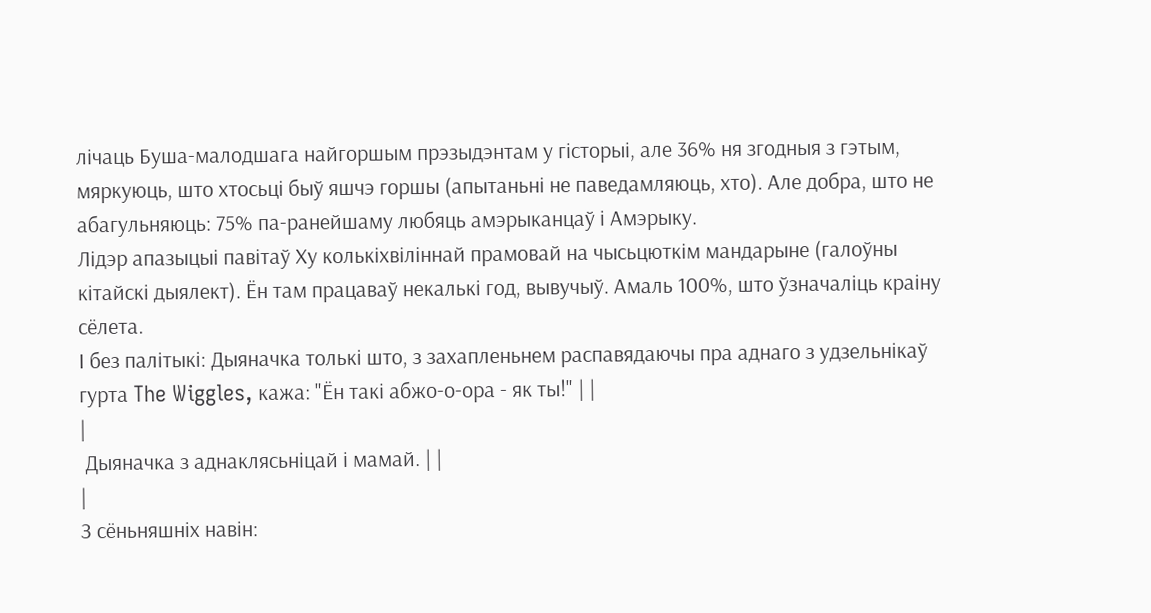лічаць Буша-малодшага найгоршым прэзыдэнтам у гісторыі, але 36% ня згодныя з гэтым, мяркуюць, што хтосьці быў яшчэ горшы (апытаньні не паведамляюць, хто). Але добра, што не абагульняюць: 75% па-ранейшаму любяць амэрыканцаў і Амэрыку.
Лідэр апазыцыі павітаў Ху колькіхвіліннай прамовай на чысьцюткім мандарыне (галоўны кітайскі дыялект). Ён там працаваў некалькі год, вывучыў. Амаль 100%, што ўзначаліць краіну сёлета.
І без палітыкі: Дыяначка толькі што, з захапленьнем распавядаючы пра аднаго з удзельнікаў гурта The Wiggles, кажа: "Ён такі абжо-о-ора - як ты!" | |
|
 Дыяначка з аднаклясьніцай і мамай. | |
|
З сёньняшніх навін: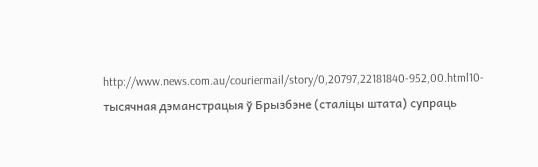http://www.news.com.au/couriermail/story/0,20797,22181840-952,00.html10-тысячная дэманстрацыя ў Брызбэне (сталіцы штата) супраць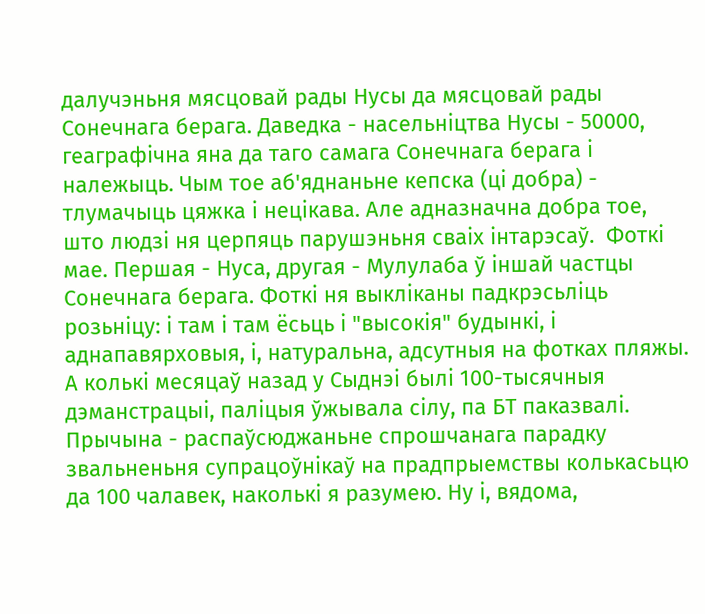далучэньня мясцовай рады Нусы да мясцовай рады Сонечнага берага. Даведка - насельніцтва Нусы - 50000, геаграфічна яна да таго самага Сонечнага берага і належыць. Чым тое аб'яднаньне кепска (ці добра) - тлумачыць цяжка і нецікава. Але адназначна добра тое, што людзі ня церпяць парушэньня сваіх інтарэсаў.  Фоткі мае. Першая - Нуса, другая - Мулулаба ў іншай частцы Сонечнага берага. Фоткі ня выкліканы падкрэсьліць розьніцу: і там і там ёсьць і "высокія" будынкі, і аднапавярховыя, і, натуральна, адсутныя на фотках пляжы. А колькі месяцаў назад у Сыднэі былі 100-тысячныя дэманстрацыі, паліцыя ўжывала сілу, па БТ паказвалі. Прычына - распаўсюджаньне спрошчанага парадку звальненьня супрацоўнікаў на прадпрыемствы колькасьцю да 100 чалавек, наколькі я разумею. Ну і, вядома,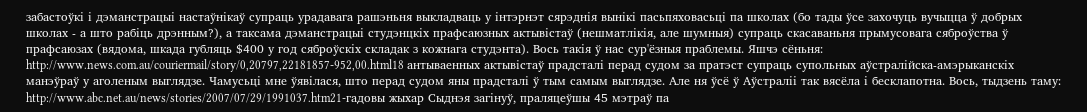забастоўкі і дэманстрацыі настаўнікаў супраць урадавага рашэньня выкладваць у інтэрнэт сярэднія вынікі пасьпяховасьці па школах (бо тады ўсе захочуць вучыцца ў добрых школах - а што рабіць дрэнным?), а таксама дэманстрацыі студэнцкіх прафсаюзных актывістаў (нешматлікія, але шумныя) супраць скасаваньня прымусовага сяброўства ў прафсаюзах (вядома, шкада губляць $400 у год сяброўскіх складак з кожнага студэнта). Вось такія ў нас сур'ёзныя праблемы. Яшчэ сёньня: http://www.news.com.au/couriermail/story/0,20797,22181857-952,00.html18 антываенных актывістаў прадсталі перад судом за пратэст супраць супольных аўстралійска-амэрыканскіх манэўраў у аголеным выглядзе. Чамусьці мне ўявілася, што перад судом яны прадсталі ў тым самым выглядзе. Але ня ўсё ў Аўстраліі так вясёла і бесклапотна. Вось, тыдзень таму: http://www.abc.net.au/news/stories/2007/07/29/1991037.htm21-гадовы жыхар Сыднэя загінуў, праляцеўшы 45 мэтраў па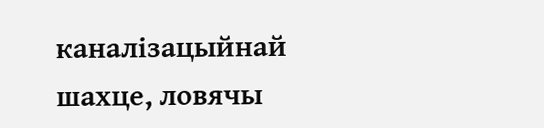каналізацыйнай шахце, ловячы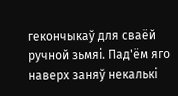гекончыкаў для сваёй ручной зьмяі. Пад'ём яго наверх заняў некалькі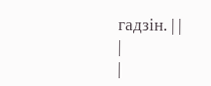гадзін. | |
|
|